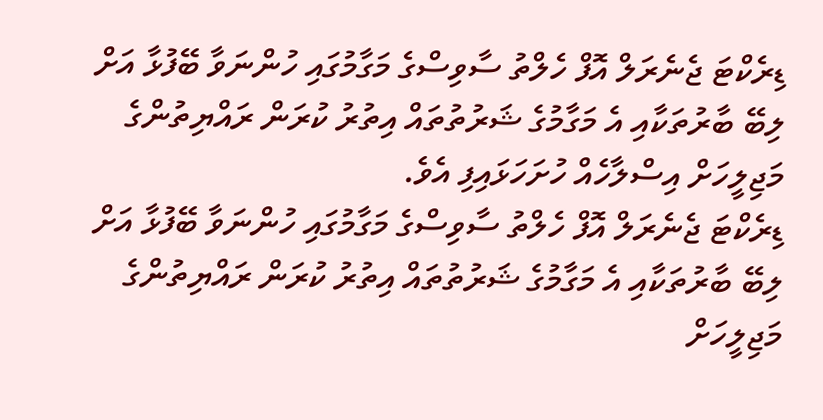ޑިރެކްޓަ ޖެނެރަލް އޮފް ހެލްތު ސާވިސްގެ މަގާމުގައި ހުންނަވާ ބޭފުޅާ އަށް ލިބޭ ބާރުތަކާއި އެ މަގާމުގެ ޝަރުތުތައް އިތުރު ކުރަން ރައްޔިތުންގެ މަޖިލީހަށް އިސްލާހެއް ހުށަހަޅައިފި އެވެ.
ޑިރެކްޓަ ޖެނެރަލް އޮފް ހެލްތު ސާވިސްގެ މަގާމުގައި ހުންނަވާ ބޭފުޅާ އަށް ލިބޭ ބާރުތަކާއި އެ މަގާމުގެ ޝަރުތުތައް އިތުރު ކުރަން ރައްޔިތުންގެ މަޖިލީހަށް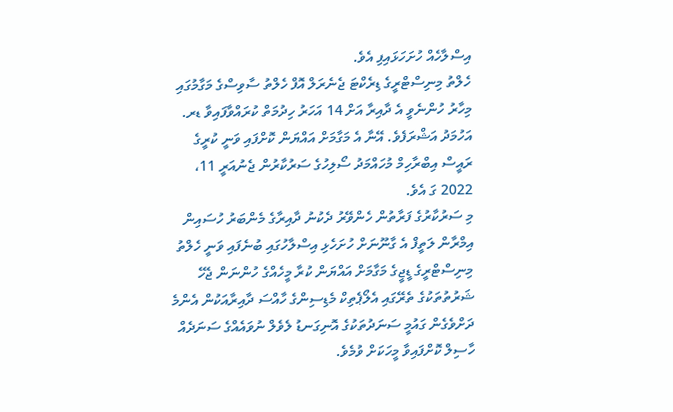އިސްލާހެއް ހުށަހަޅައިފި އެވެ.
ހެލްތު މިނިސްޓްރީގެ ޑިރެކްޓަ ޖެނެރަލް އޮފް ހެލްތު ސާވިސްގެ މަގާމުގައި މިހާރު ހުންނެވީ އެ ދާއިރާ އަށް 14 އަހަރު ހިދުމަތް ކުރައްވާފައިވާ ޑރ. އަހުމަދު އަޝްރަފެވެ. އޭނާ އެ މަގާމަށް އައްޔަން ކޮށްފައި ވަނީ ކުރީގެ ރައީސް އިބްރާހިމް މުހައްމަދު ސޯލިހުގެ ސަރުކާރުން ޖެނުއަރީ 11، 2022 ގަ އެވެ.
މި ސަރުކާރުގެ ފަރާތުން ހެންވޭރު ދެކުނު ދާއިރާގެ މެންބަރު ހުސައިން އިމްރާން ލަތީފް އެ ގާނޫނަށް ހުށަހެޅި އިސްލާހުގައި ބުނެފައި ވަނީ ހެލްތު މިނިސްޓްރީގެ ޑީޖީގެ މަގާމަށް އައްޔަން ކުރާ މީހެއްގެ ހުންނަން ޖެހޭ ޝަރުތުތަކުގެ ތެރޭގައި އެލޯޕެތިކް މެޑިސިންގެ ހާއްސަ ދާއިރާއަކުން އެންމެ ދަށްވެގެން ގައުމީ ސަނަދުތަކުގެ އޮނިގަނޑު ލެވެލް ނުވައެއްގެ ސަނަދެއް ހާސިލް ކޮށްފައިވާ މީހަކަށް ވުމެވެ.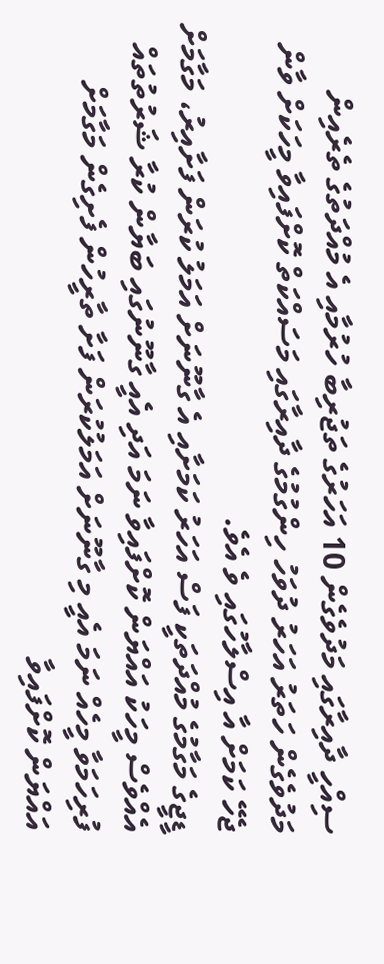ސިއްހީ ދާއިރާގައި މަދުވެގެން 10 އަހަރުގެ ތަޖުރިބާ ހުރުމާއި އެ މުއްދަތުގެ ތެރެއިން މަދުވެގެން ހަތަރު އަހަރު ދުވަހު ހިންގުމުގެ ދާއިރާގައި މަސައްކަތް ކޮށްފައިވާ މީހަކަށް ވާން ޖެހޭ ކަމަށް އާ އިސްލާހުގައި ވެ އެވެ.
ޑީޖީގެ މަގާމުގެ މުއްދަތަކީ ފަސް އަހަރު ކަމަށާއި އެ ގާނޫނަށް އަމަލު ކުރަން ފަށާއިރު، މަގާމަށް އެއްވެސް މީހަކު އައްޔަން ކޮށްފައިވާ ނަމަ އަދި އެއީ ގާނޫނުގައި ބަޔާން ކުރާ ޝަރުތުތައް ފުރިހަމަވާ މީހެއް ނަމަ އެއީ މި ގާނޫނަށް އަމަލުކުރަން ފަށާ ތާރީހުން ފެށިގެން މަގާމަށް އައްޔަން ކޮށްފައިވާ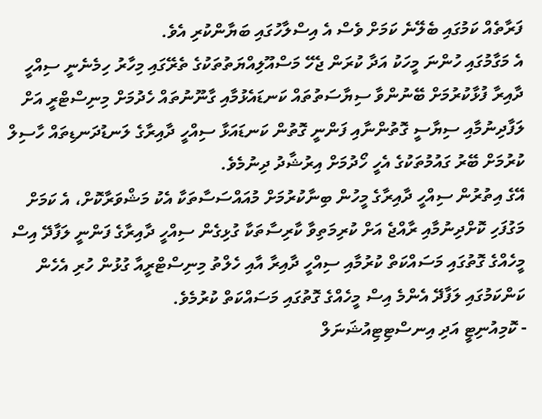ފަރާތެއް ކަމުގައި ބެލޭނެ ކަމަށް ވެސް އެ އިސްލާހުގައި ބަޔާންކުރި އެވެ.
އެ މަގާމުގައި ހުންނަ މީހަކު އަދާ ކުރަން ޖެހޭ މަސްއޫލިއްޔަތުތަކުގެ ތެރޭގައި މިހާރު ހިމެނެނީ ސިއްހީ ދާއިރާ ފުޅާކުރުމަށް ބޭނުންވާ ސިޔާސަތުތައް ކަނޑައެޅުމާއި ގާނޫނުތައް ހެދުމަށް މިނިސްޓްރީ އަށް ލަފާދިނުމާއި ސިޔާސީ ގޮތުންނާއި ފަންނީ ގޮތުން ކަނޑައަޅާ ސިއްހީ ދާއިރާގެ ލަނޑުދަނޑިތައް ހާސިލް ކުރުމަށް ބޭރު ގައުމުތަކުގެ އެހީ ހޯދުމަށް އިރުޝާދު ދިނުމެވެ.
އޭގެ އިތުރުން ސިއްހީ ދާއިރާގެ މީހުން ބިނާކުރުމަށް މުއައްސަސާތަކާ އެކު މަޝްވަރާކޮށް، އެ ކަމަށް މަގުފަހި ކޮށްދިނުމާއި ރާއްޖެ އަށް ކުރިމަތިވާ ކާރިސާތަކާ ގުޅިގެން ސިއްހީ ދާއިރާގެ ފަންނީ ލަފާދޭ އިސް މީހެއްގެ ގޮތުގައި މަސައްކަތް ކުރުމާއި ސިއްހީ ދާއިރާ އާއި ހެލްތު މިނިސްޓްރީއާ ގުޅުން ހުރި އެހެން ކަންކަމުގައި ލަފާދޭ އެންމެ އިސް މީހެއްގެ ގޮތުގައި މަސައްކަތް ކުރުމެވެ.
- ކޮމިއުނިޓީ އަދި އިނސްޓިޓިއުޝަނަލް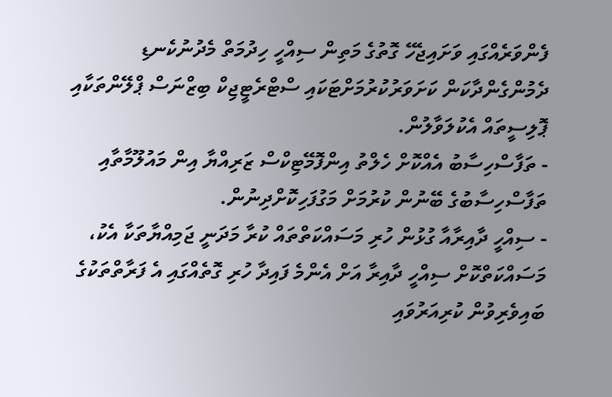ފެންވަރެއްގައި ވަށައިޖެހޭ ގޮތުގެ މަތިން ސިއްހީ ހިދުމަތް މެދުނުކެނޑި ދެމުންގެންދާކަން ކަށަވަރުކުރުމަށްޓަކައި ސްޓްރެޓީޖިކް ބިޒްނަސް ޕްލޭންތަކާއި ޕޮލިސީތައް އެކުލަވާލުން.
- ތަފާސްހިސާބު އެއްކޮށް ހެލްތު އިންފޮމޭޓިކްސް ޒަރިއްޔާ އިން މައުލޫމާތާއި ތަފާސްހިސާބުގެ ބޭނުން ކުރުމަށް މަގުފަހިކޮށްދިނުން.
- ސިއްހީ ދާއިރާއާ ގުޅުން ހުރި މަސައްކަތްތައް ކުރާ މަދަނީ ޖަމިއްޔާތަކާ އެކު، މަސައްކަތްކޮށް ސިއްހީ ދާއިރާ އަށް އެންމެ ފައިދާ ހުރި ގޮތެއްގައި އެ ފަރާތްތަކުގެ ބައިވެރިވުން ކުރިއަރުވައި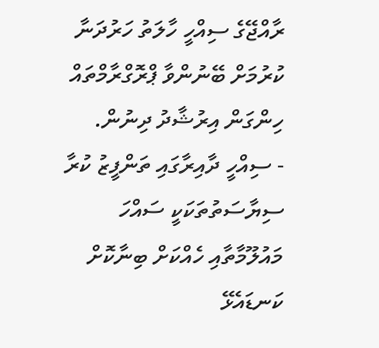ރާއްޖޭގެ ސިއްހީ ހާލަތު ހަރުދަނާ ކުރުމަށް ބޭނުންވާ ޕްރޮގްރާމްތައް ހިންގަން އިރުޝާދު ދިނުން.
- ސިއްހީ ދާއިރާގައި ތަންފީޒު ކުރާ ސިޔާސަތުތަކަކީ ސައްހަ މައުލޫމާތާއި ހެއްކަށް ބިނާކޮށް ކަނޑައެޅޭ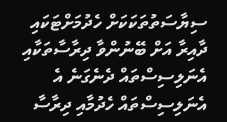ސިޔާސަތުތަކަކަށް ހެދުމަށްޓަކައި ދާއިރާ އަށް ބޭނުންވާ ދިރާސާތަކާއި އެނަލިސިސްތައް ދެނެގަނެ އެ އެނަލިސިސްތައް ހެދުމާއި ދިރާސާ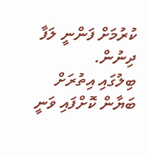ކުރުމަށް ފަންނީ ލަފާ ދިނުން.
ބިލުގައި އިތުރަށް ބަޔާން ކޮށްފައި ވަނީ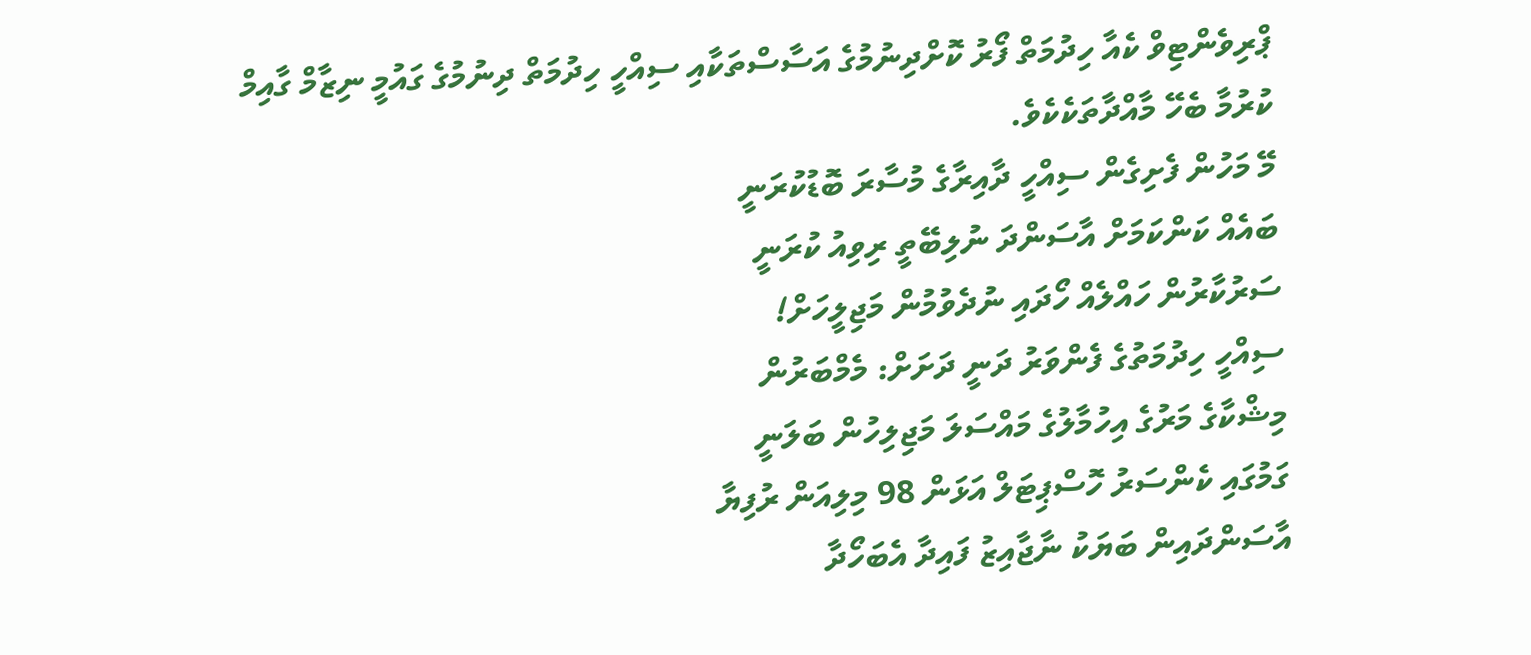ޕްރިވެންޓިވް ކެއާ ހިދުމަތް ފޯރު ކޮށްދިނުމުގެ އަސާސްތަކާއި ސިއްހީ ހިދުމަތް ދިނުމުގެ ގައުމީ ނިޒާމް ގާއިމް ކުރުމާ ބެހޭ މާއްދާތަކެކެވެ.
މޭ މަހުން ފެށިގެން ސިއްހީ ދާއިރާގެ މުސާރަ ބޮޑުކުރަނީ
ބައެއް ކަންކަމަށް އާސަންދަ ނުލިބޭތީ ރިވިއު ކުރަނީ
ސަރުކާރުން ހައްލެއް ހޯދައި ނުދެވުމުން މަޖިލީހަށް!
ސިއްހީ ހިދުމަތުގެ ފެންވަރު ދަނީ ދަށަށް: މެމްބަރުން
މިޝްކާގެ މަރުގެ އިހުމާލުގެ މައްސަލަ މަޖިލިހުން ބަލަނީ
ގަމުގައި ކެންސަރު ހޮސްޕިޓަލް އަޅަން 98 މިލިއަން ރުފިޔާ
އާސަންދައިން ބަޔަކު ނާޖާއިޒު ފައިދާ އެބަހޯދާ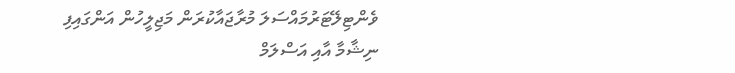ވެންޓިލޭޓަރުމައްސަލަ މުރާޖައާކުރަން މަޖިލީހުން އަންގައިފި
ނިޝާމާ އާއި އަސްލަމް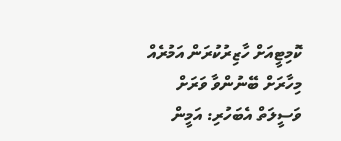ކޮމިޓީއަށް ހާޒިރުކުރަން އަމުރެއް
މިހާރަށް ބޭނުންވާ ވަރަށް ވަސީލަތް އެބަހުރި: އަމީން